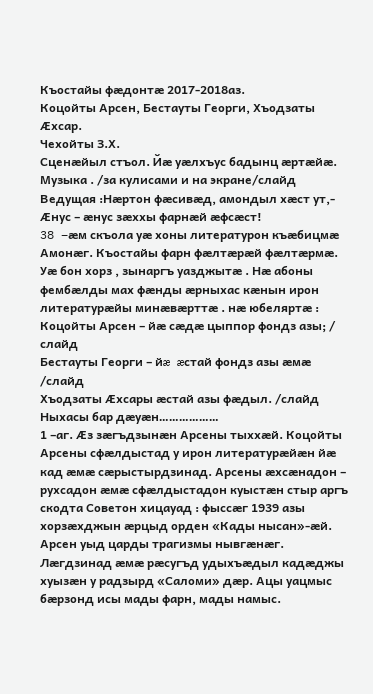Къостайы фæдонтæ 2017-2018аз.
Коцойты Арсен, Бестауты Георги, Хъодзаты Æхсар.
Чехойты З.Х.
Сценæйыл стъол. Йæ уæлхъус бадынц æртæйæ.
Музыка . /за кулисами и на экране/слайд
Ведущая :Нæртон фæсивæд, амондыл хæст ут,-
Æнус – æнус зæххы фарнæй æфсæст!
38 –æм скъола уæ хоны литературон къæбицмæ
Амонæг. Къостайы фарн фæлтæрæй фæлтæрмæ.
Уæ бон хорз , зынаргъ уазджытæ . Нæ абоны фембæлды мах фæнды æрныхас кæнын ирон литературæйы минæвæрттæ . нæ юбеляртæ :
Коцойты Арсен – йæ сæдæ цыппор фондз азы; / слайд
Бестауты Георги – йæ æстай фондз азы æмæ /слайд
Хъодзаты Æхсары æстай азы фæдыл. /слайд
Ныхасы бар дæуæн………………
1 –аг. Æз зæгъдзынæн Арсены тыххæй. Коцойты Арсены сфæлдыстад у ирон литературæйæн йæ кад æмæ сæрыстырдзинад. Арсены æхсæнадон – рухсадон æмæ сфæлдыстадон куыстæн стыр аргъ скодта Советон хицауад : фыссæг 1939 азы хорзæхджын æрцыд орден «Кады нысан»-æй.
Арсен уыд царды трагизмы нывгæнæг. Лæгдзинад æмæ рæсугъд удыхъæдыл кадæджы хуызæн у радзырд «Саломи» дæр. Ацы уацмыс бæрзонд исы мады фарн, мады намыс.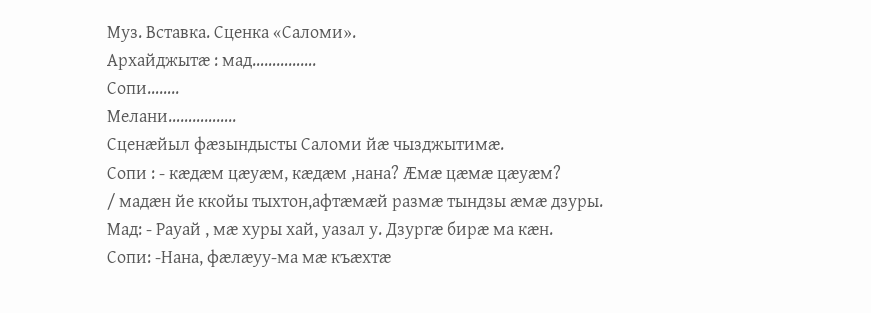Муз. Вставка. Сценка «Саломи».
Архайджытæ : мад…………….
Сопи……..
Мелани……………..
Сценæйыл фæзындысты Саломи йæ чызджытимæ.
Сопи : - кæдæм цæуæм, кæдæм ,нана? Æмæ цæмæ цæуæм?
/ мадæн йе ккойы тыхтон,афтæмæй размæ тындзы æмæ дзуры.
Мад: - Рауай , мæ хуры хай, уазал у. Дзургæ бирæ ма кæн.
Сопи: -Нана, фæлæуу-ма мæ къæхтæ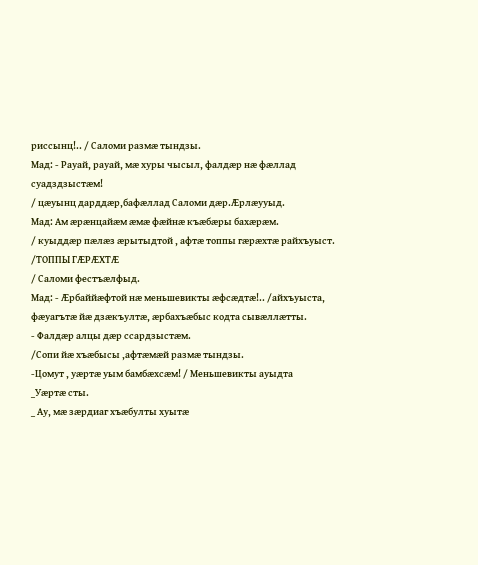риссынц!.. / Саломи размæ тындзы.
Мад: - Рауай, рауай, мæ хуры чысыл, фалдæр нæ фæллад суадздзыстæм!
/ цæуынц дарддæр,бафæллад Саломи дæр.Æрлæууыд.
Мад: Ам æрæнцайæм æмæ фæйнæ къæбæры бахæрæм.
/ куыддæр пæлæз æрытыдтой , афтæ топпы гæрæхтæ райхъуыст.
/ТОППЫ ГÆРÆХТÆ
/ Саломи фестъæлфыд.
Мад: - Æрбаййæфтой нæ меньшевикты æфсæдтæ!.. /айхъуыста, фæуагътæ йæ дзæкъултæ, æрбахъæбыс кодта сывæллæтты.
- Фалдæр алцы дæр ссардзыстæм.
/Сопи йæ хъæбысы ,афтæмæй размæ тындзы.
-Цомут , уæртæ уым бамбæхсæм! / Меньшевикты ауыдта
_Уæртæ сты.
_ Ау, мæ зæрдиаг хъæбулты хуытæ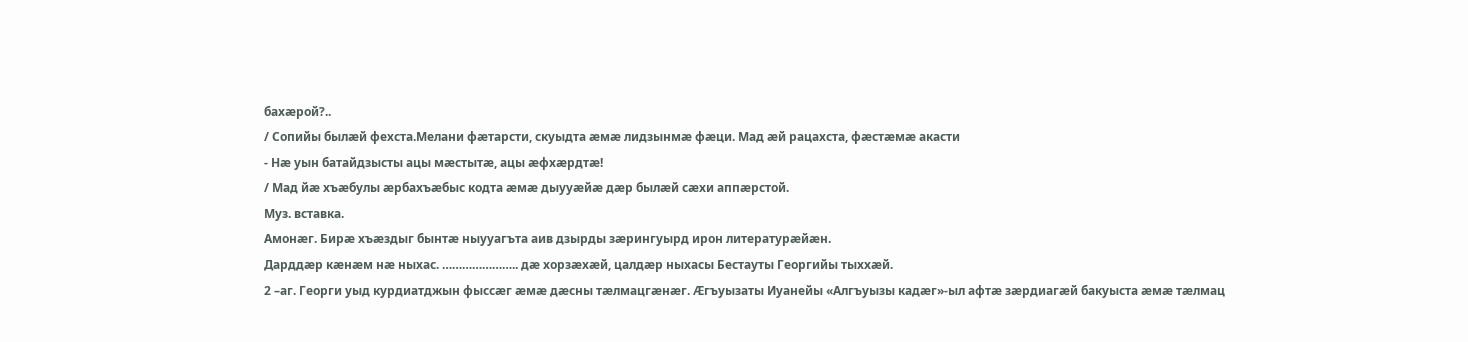бахæрой?..
/ Сопийы былæй фехста.Мелани фæтарсти, скуыдта æмæ лидзынмæ фæци. Мад æй рацахста, фæстæмæ акасти
- Нæ уын батайдзысты ацы мæстытæ, ацы æфхæрдтæ!
/ Мад йæ хъæбулы æрбахъæбыс кодта æмæ дыууæйæ дæр былæй сæхи аппæрстой.
Муз. вставка.
Амонæг. Бирæ хъæздыг бынтæ ныууагъта аив дзырды зæрингуырд ирон литературæйæн.
Дарддæр кæнæм нæ ныхас. ………………….. дæ хорзæхæй, цалдæр ныхасы Бестауты Георгийы тыххæй.
2 –аг. Георги уыд курдиатджын фыссæг æмæ дæсны тæлмацгæнæг. Æгъуызаты Иуанейы «Алгъуызы кадæг»-ыл афтæ зæрдиагæй бакуыста æмæ тæлмац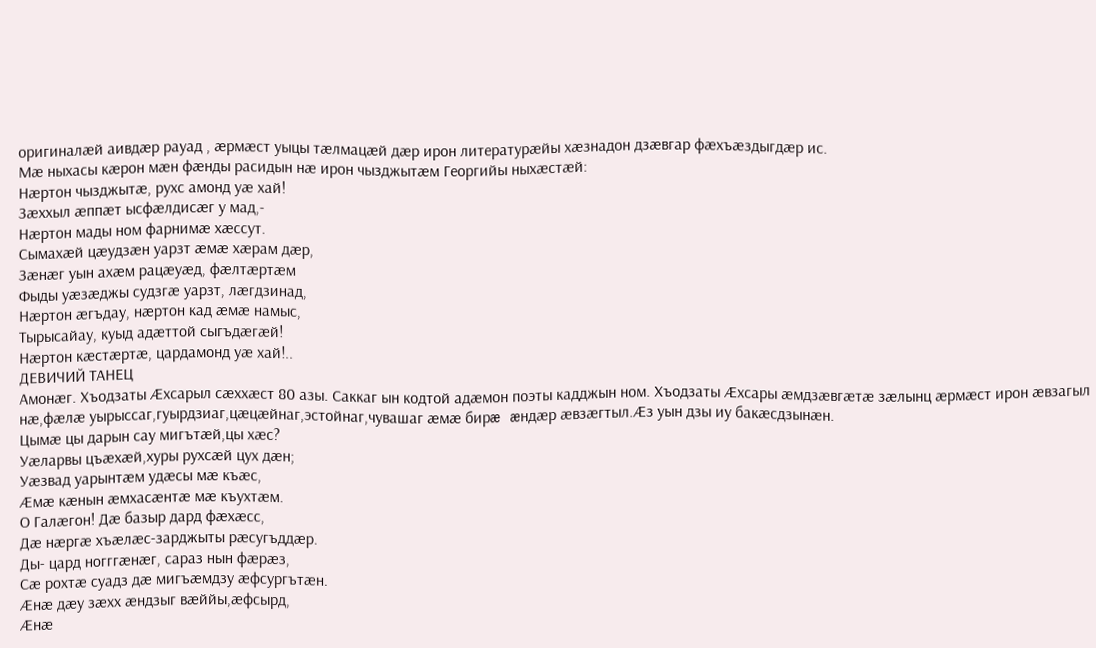оригиналæй аивдæр рауад , æрмæст уыцы тæлмацæй дæр ирон литературæйы хæзнадон дзæвгар фæхъæздыгдæр ис.
Мæ ныхасы кæрон мæн фæнды расидын нæ ирон чызджытæм Георгийы ныхæстæй:
Нæртон чызджытæ, рухс амонд уæ хай!
Зæххыл æппæт ысфæлдисæг у мад,-
Нæртон мады ном фарнимæ хæссут.
Сымахæй цæудзæн уарзт æмæ хæрам дæр,
Зæнæг уын ахæм рацæуæд, фæлтæртæм
Фыды уæзæджы судзгæ уарзт, лæгдзинад,
Нæртон æгъдау, нæртон кад æмæ намыс,
Тырысайау, куыд адæттой сыгъдæгæй!
Нæртон кæстæртæ, цардамонд уæ хай!..
ДЕВИЧИЙ ТАНЕЦ
Амонæг. Хъодзаты Æхсарыл сæххæст 80 азы. Саккаг ын кодтой адæмон поэты кадджын ном. Хъодзаты Æхсары æмдзæвгæтæ зæлынц æрмæст ирон æвзагыл нæ,фæлæ уырыссаг,гуырдзиаг,цæцæйнаг,эстойнаг,чувашаг æмæ бирæ æндæр æвзæгтыл.Æз уын дзы иу бакæсдзынæн.
Цымæ цы дарын сау мигътæй,цы хæс?
Уæларвы цъæхæй,хуры рухсæй цух дæн;
Уæзвад уарынтæм удæсы мæ къæс,
Æмæ кæнын æмхасæнтæ мæ къухтæм.
О Галæгон! Дæ базыр дард фæхæсс,
Дæ нæргæ хъæлæс-зарджыты рæсугъддæр.
Ды- цард ногггæнæг, сараз нын фæрæз,
Сæ рохтæ суадз дæ мигъæмдзу æфсургътæн.
Æнæ дæу зæхх æндзыг вæййы,æфсырд,
Æнæ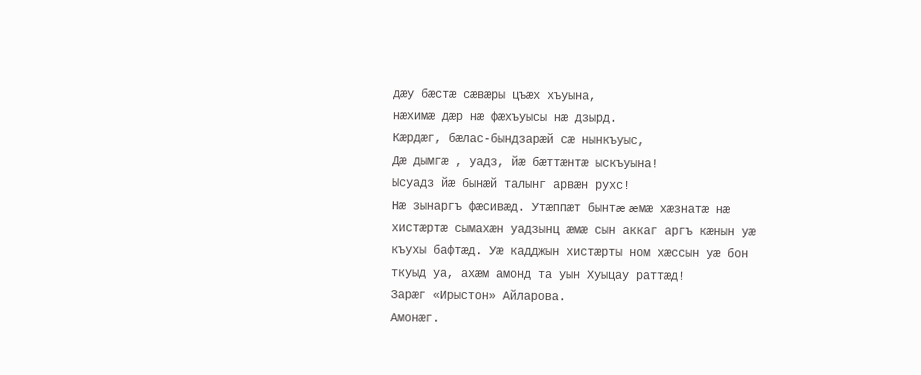дæу бæстæ сæвæры цъæх хъуына,
нæхимæ дæр нæ фæхъуысы нæ дзырд.
Кæрдæг, бæлас-бындзарæй сæ нынкъуыс,
Дæ дымгæ , уадз, йæ бæттæнтæ ыскъуына!
Ысуадз йæ бынæй талынг арвæн рухс!
Нæ зынаргъ фæсивæд. Утæппæт бынтæ æмæ хæзнатæ нæ хистæртæ сымахæн уадзынц æмæ сын аккаг аргъ кæнын уæ къухы бафтæд. Уæ кадджын хистæрты ном хæссын уæ бон ткуыд уа, ахæм амонд та уын Хуыцау раттæд!
Зарæг «Ирыстон» Айларова.
Амонæг.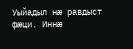Уыйадыл нæ равдыст фæци. Иннæ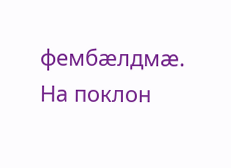фембæлдмæ.
На поклон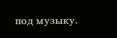под музыку.